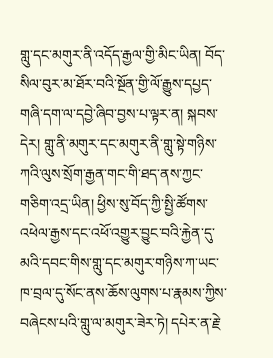གླུ་དང་མགུར་ནི་འདོད་རྒྱལ་གྱི་མིང་ཡིན། བོད་སིལ་བུར་མ་ཐོར་བའི་སྔོན་གྱི་ལོ་རྒྱུས་དཔྱད་གཞི་དག་ལ་དབྱེ་ཞིབ་བྱས་པ་ལྟར་ན། སྐབས་དེར། གླུ་ནི་མགུར་དང་མགུར་ནི་གླུ་སྟེ་གཉིས་ཀའི་ལུས་སྲོག་རྒྱན་གང་གི་ཐད་ནས་ཀྱང་གཅིག་འདྲ་ཡིན། ཕྱིས་སུ་བོད་ཀྱི་སྤྱི་ཚོགས་འཕེལ་རྒྱས་དང་འཕོ་འགྱུར་བྱུང་བའི་རྐྱེན་དུ་མའི་དབང་གིས་གླུ་དང་མགུར་གཉིས་ཀ་ཡང་ཁ་བྲལ་དུ་སོང་ནས་ཆོས་ལུགས་པ་རྣམས་ཀྱིས་བཞེངས་པའི་གླུ་ལ་མགུར་ཟེར་ཏེ། དཔེར་ན་རྗེ་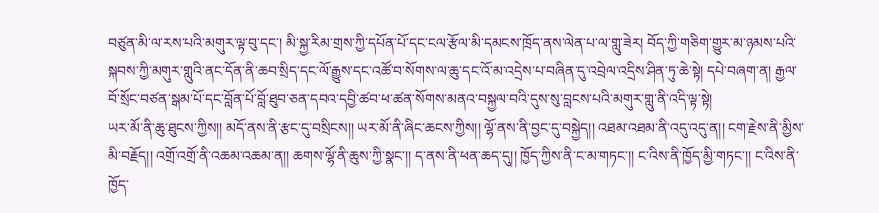བཙུན་མི་ལ་རས་པའི་མགུར་ལྟ་བུ་དང་། མི་སྐྱ་རིམ་གྲས་ཀྱི་དཔོན་པོ་དང་ངལ་རྩོལ་མི་དམངས་ཁྲོད་ནས་ལེན་པ་ལ་གླུ་ཟེར། བོད་ཀྱི་གཅིག་གྱུར་མ་ཉམས་པའི་སྐབས་ཀྱི་མགུར་གླུའི་ནང་དོན་ནི་ཆབ་སྲིད་དང་ལོ་རྒྱུས་དང་འཚོ་བ་སོགས་ལ་ཆུ་དང་འོ་མ་འདྲེས་པ་བཞིན་དུ་འབྲེལ་འདྲིས་ཤིན་ཏུ་ཆེ་སྟེ། དཔེ་བཞག་ན། རྒྱལ་བོ་སྲོང་བཙན་སྒམ་པོ་དང་བློན་པོ་བློ་ཐུབ་ཅན་དབའ་དབྱི་ཚབ་ཕ་ཚན་སོགས་མནའ་བསྐྱལ་བའི་དུས་སུ་བླངས་པའི་མགུར་གླུ་ནི་འདི་ལྟ་སྟེ།
ཡར་མོ་ནི་ཆུ་ཐུངས་ཀྱིས།། མདོ་ནས་ནི་རྩང་དུ་བསྲིངས།། ཡར་མོ་ནི་ཞིང་ཆངས་ཀྱིས།། ལྷོ་ནས་ནི་བྱང་དུ་བསྐྱེད།། འཐམ་འཐམ་ནི་འདུ་འདུ་ན།། ངག་རྗེས་ནི་མྱིས་མི་བརྗོད།། འགྲོ་འགྲོ་ནི་འཆམ་འཆམ་ན།། ཆགས་ལྷོ་ནི་ཆུས་ཀྱི་སྣང་།། ད་ནས་ནི་ཕན་ཆད་དུ།། ཁྱོད་ཀྱིས་ནི་ང་མ་གཏང་།། ང་འིས་ནི་ཁྱོད་མྱི་གཏང་།། ང་འིས་ནི་ཁྱོད་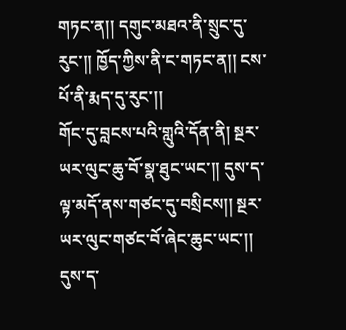གཏང་ན།། དགུང་མཐའ་ནི་སྲུང་དུ་རུང་།། ཁྱོད་ཀྱིས་ནི་ང་གཏང་ན།། ངས་པོ་ནི་རྨད་དུ་རུང་།།
གོང་དུ་བླངས་པའི་གླུའི་དོན་ནི། སྔར་ཡར་ལུང་ཆུ་བོ་སྣ་ཐུང་ཡང་།། དུས་ད་ལྟ་མདོ་ནས་གཙང་དུ་བསྲིངས།། སྔར་ཡར་ལུང་གཙང་བོ་ཞེང་ཆུང་ཡང་།། དུས་ད་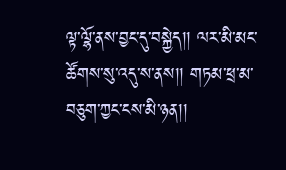ལྟ་ལྷོ་ནས་བྱང་དུ་བསྐྱེད།། ལར་མི་མང་ཚོགས་སུ་འདུ་ས་ནས།། གཏམ་ཕྲ་མ་བཅུག་ཀྱང་ངས་མི་ཉན།།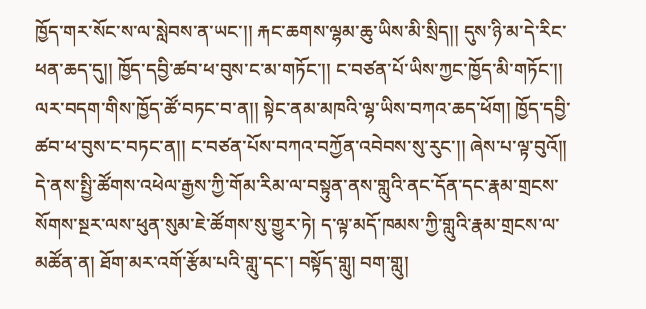ཁྱོད་གར་སོང་ས་ལ་སླེབས་ན་ཡང་།། རྐང་ཆགས་ལྷམ་ཆུ་ཡིས་མི་སྲིད།། དུས་ཉི་མ་དེ་རིང་ཕན་ཆད་དུ།། ཁྱོད་དབྱི་ཚབ་ཕ་བུས་ང་མ་གཏོང་།། ང་བཙན་པོ་ཡིས་ཀྱང་ཁྱོད་མི་གཏོང་།། ལར་བདག་གིས་ཁྱོད་ཚོ་བཏང་བ་ན།། སྟེང་ནམ་མཁའི་ལྷ་ཡིས་བཀའ་ཆད་ཕོག། ཁྱོད་དབྱི་ཚབ་ཕ་བུས་ང་བཏང་ན།། ང་བཙན་པོས་བཀའ་བཀྱོན་འབེབས་སུ་རུང་།། ཞེས་པ་ལྟ་བུའོ།།
དེ་ནས་སྤྱི་ཚོགས་འཕེལ་རྒྱས་ཀྱི་གོམ་རིམ་ལ་བསྟུན་ནས་གླུའི་ནང་དོན་དང་རྣམ་གྲངས་སོགས་སྔར་ལས་ཕུན་སུམ་ཇེ་ཚོགས་སུ་གྱུར་ཏེ། ད་ལྟ་མདོ་ཁམས་ཀྱི་གླུའི་རྣམ་གྲངས་ལ་མཚོན་ན། ཐོག་མར་འགོ་རྩོམ་པའི་གླུ་དང་། བསྟོད་གླུ། བག་གླུ།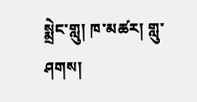སྨྲེང་གླུ། ཁ་མཚར། གླུ་ཤགས།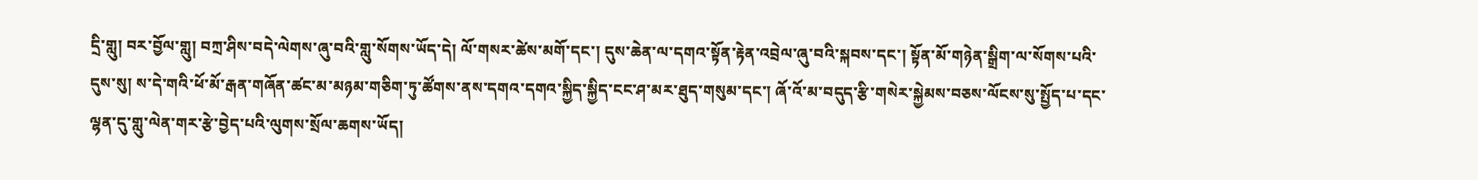དྲི་གླུ། བར་བྱོལ་གླུ། བཀྲ་ཤིས་བདེ་ལེགས་ཞུ་བའི་གླུ་སོགས་ཡོད་དེ། ལོ་གསར་ཚེས་མགོ་དང་། དུས་ཆེན་ལ་དགའ་སྟོན་རྟེན་འབྲེལ་ཞུ་བའི་སྐབས་དང་། སྟོན་མོ་གཉེན་སྒྲིག་ལ་སོགས་པའི་དུས་སུ། ས་དེ་གའི་ཕོ་མོ་རྒན་གཞོན་ཚང་མ་མཉམ་གཅིག་ཏུ་ཚོགས་ནས་དགའ་དགའ་སྐྱིད་སྐྱིད་ངང་ཤ་མར་ཐུད་གསུམ་དང་། ཞོ་འོ་མ་བདུད་རྩི་གསེར་སྐྱེམས་བཅས་ལོངས་སུ་སྤྱོད་པ་དང་ལྷན་དུ་གླུ་ལེན་གར་རྩེ་བྱེད་པའི་ལུགས་སྲོལ་ཆགས་ཡོད།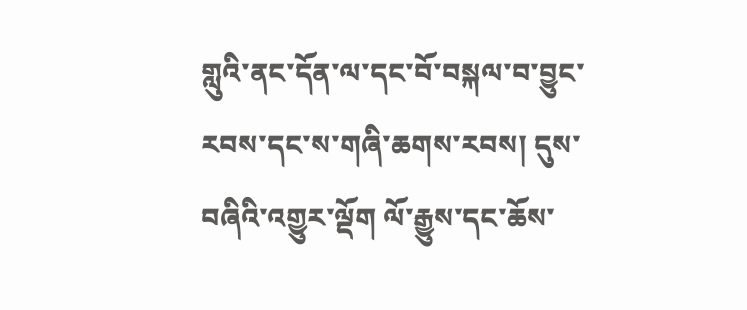གླུའི་ནང་དོན་ལ་དང་བོ་བསྐལ་བ་བྱུང་རབས་དང་ས་གཞི་ཆགས་རབས། དུས་བཞིའི་འགྱུར་ལྡོག ལོ་རྒྱུས་དང་ཆོས་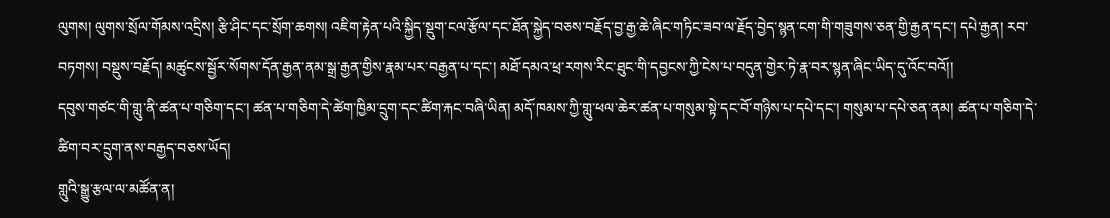ལུགས། ལུགས་སྲོལ་གོམས་འདྲིས། རྩི་ཤིང་དང་སྲོག་ཆགས། འཇིག་རྟེན་པའི་སྐྱིད་སྡུག་ངལ་རྩོལ་དང་ཐོན་སྐྱེད་བཅས་བརྗོད་བྱ་རྒྱ་ཆེ་ཞིང་གཏིང་ཟབ་ལ་རྗོད་བྱེད་སྙན་ངག་གི་གཟུགས་ཅན་གྱི་རྒྱན་དང་། དཔེ་རྒྱན། རབ་བཏགས། བསྡུས་བརྗོད། མཚུངས་སྦྱོར་སོགས་དོན་རྒྱན་ནམ་སྒྲ་རྒྱན་གྱིས་རྣམ་པར་བརྒྱན་པ་དང་། མཐོ་དམའ་ཕྲ་རགས་རིང་ཐུང་གི་དབྱངས་ཀྱི་ངེས་པ་བདུན་གྱེར་ཏེ་རྣ་བར་སྙན་ཞིང་ཡིད་དུ་འོང་བའོ།།
དབུས་གཙང་གི་གླུ་ནི་ཚན་པ་གཅིག་དང་། ཚན་པ་གཅིག་དེ་ཚེག་ཁྱིམ་དྲུག་དང་ཚིག་རྐང་བཞི་ཡིན། མདོ་ཁམས་ཀྱི་གླུ་ཕལ་ཆེར་ཚན་པ་གསུམ་སྟེ་དང་བོ་གཉིས་པ་དཔེ་དང་། གསུམ་པ་དཔེ་ཅན་ནམ། ཚན་པ་གཅིག་དེ་ཚིག་བར་དྲུག་ནས་བརྒྱད་བཅས་ཡོད།
གླུའི་སྒྱུ་རྩལ་ལ་མཚོན་ན།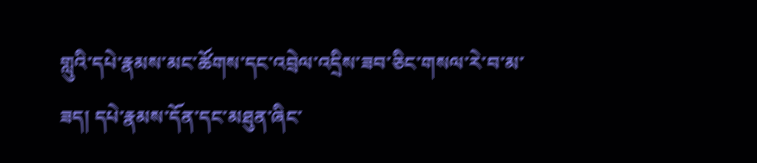གླུའི་དཔེ་རྣམས་མང་ཚོགས་དང་འབྲེལ་འདྲིས་ཟབ་ཅིང་གསལ་རེ་བ་མ་ཟད། དཔེ་རྣམས་དོན་དང་མཐུན་ཞིང་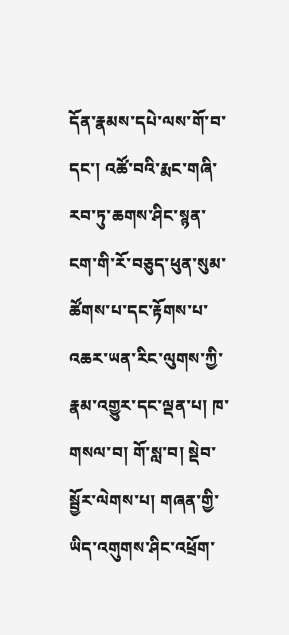དོན་རྣམས་དཔེ་ལས་གོ་བ་དང་། འཚོ་བའི་རྨང་གཞི་རབ་ཏུ་ཆགས་ཤིང་སྙན་ངག་གི་རོ་བཅུད་ཕུན་སུམ་ཚོགས་པ་དང་རྟོགས་པ་འཆར་ཡན་རིང་ལུགས་ཀྱི་རྣམ་འགྱུར་དང་ལྡན་པ། ཁ་གསལ་བ། གོ་སླ་བ། སྡེབ་སྦྱོར་ལེགས་པ། གཞན་གྱི་ཡིད་འགུགས་ཤིང་འཕྲོག་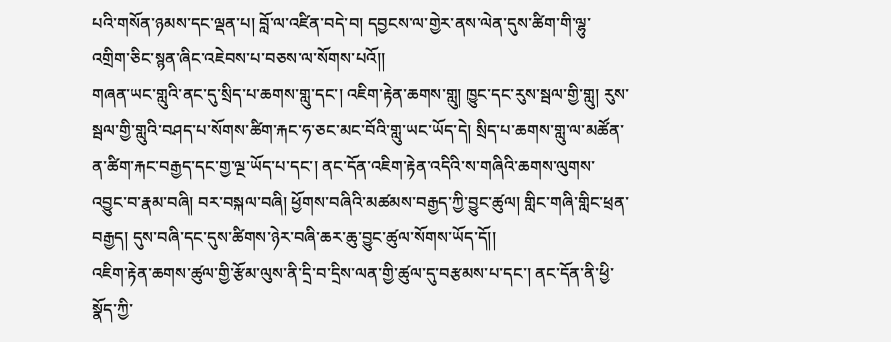པའི་གསོན་ཉམས་དང་ལྡན་པ། བློ་ལ་འཛིན་བདེ་བ། དབྱངས་ལ་གྱེར་ནས་ལེན་དུས་ཚིག་གི་ལྷུ་འགྲིག་ཅིང་སྙན་ཞིང་འཇེབས་པ་བཅས་ལ་སོགས་པའོ།།
གཞན་ཡང་གླུའི་ནང་དུ་སྲིད་པ་ཆགས་གླུ་དང་། འཇིག་རྟེན་ཆགས་གླུ། ཁྱུང་དང་རུས་སྦལ་གྱི་གླུ། རུས་སྦལ་གྱི་གླུའི་བཤད་པ་སོགས་ཚིག་རྐང་ཧ་ཅང་མང་བོའི་གླུ་ཡང་ཡོད་དེ། སྲིད་པ་ཆགས་གླུ་ལ་མཚོན་ན་ཚིག་རྐང་བརྒྱད་དང་གྱ་ལྔ་ཡོད་པ་དང་། ནང་དོན་འཇིག་རྟེན་འདིའི་ས་གཞིའི་ཆགས་ལུགས་འབྱུང་བ་རྣམ་བཞི། བར་བསྐལ་བཞི། ཕྱོགས་བཞིའི་མཚམས་བརྒྱད་ཀྱི་བྱུང་ཚུལ། གླིང་གཞི་གླིང་ཕྲན་བརྒྱད། དུས་བཞི་དང་དུས་ཚིགས་ཉེར་བཞི་ཆར་ཆུ་བྱུང་ཚུལ་སོགས་ཡོད་དོ།།
འཇིག་རྟེན་ཆགས་ཚུལ་གྱི་རྩོམ་ལུས་ནི་དྲི་བ་དྲིས་ལན་གྱི་ཚུལ་དུ་བརྩམས་པ་དང་། ནང་དོན་ནི་ཕྱི་སྣོད་ཀྱི་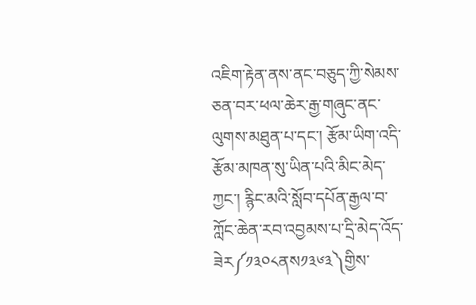འཇིག་རྟེན་ནས་ནང་བཅུད་ཀྱི་སེམས་ཅན་བར་ཕལ་ཆེར་རྒྱ་གཞུང་ནང་ལུགས་མཐུན་པ་དང་། རྩོམ་ཡིག་འདི་རྩོམ་མཁན་སུ་ཡིན་པའི་མིང་མེད་ཀྱང་། རྙིང་མའི་སློབ་དཔོན་རྒྱལ་བ་ཀློང་ཆེན་རབ་འབྱམས་པ་དྲི་མེད་འོད་ཟེར༼༡༣༠༨ནས༡༣༦༣༽གྱིས་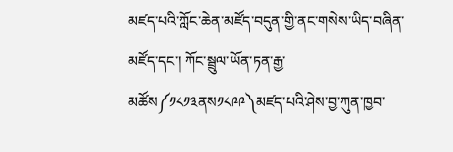མཛད་པའི་ཀློང་ཆེན་མཛོད་བདུན་གྱི་ནང་གསེས་ཡིད་བཞིན་མཛོད་དང་། ཀོང་སྦྲུལ་ཡོན་ཏན་རྒྱ་མཚོས༼༡༨༡༣ནས༡༨༩༩༽མཛད་པའི་ཤེས་བྱ་ཀུན་ཁྱབ་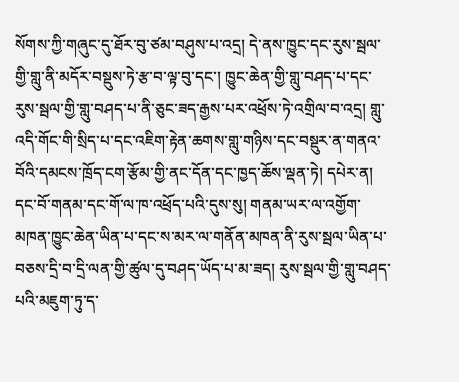སོགས་ཀྱི་གཞུང་དུ་ཐོར་བུ་ཙམ་བཤུས་པ་འདྲ། དེ་ནས་ཁྱུང་དང་རུས་སྦལ་གྱི་གླུ་ནི་མདོར་བསྡུས་ཏེ་རྩ་བ་ལྟ་བུ་དང་། ཁྱུང་ཆེན་གྱི་གླུ་བཤད་པ་དང་རུས་སྦལ་གྱི་གླུ་བཤད་པ་ནི་ཅུང་ཟད་རྒྱས་པར་འཕྲོས་ཏེ་འགྲིལ་བ་འདྲ། གླུ་འདི་གོང་གི་སྲིད་པ་དང་འཇིག་རྟེན་ཆགས་གླུ་གཉིས་དང་བསྡུར་ན་གནའ་བོའི་དམངས་ཁྲོད་ངག་རྩོམ་གྱི་ནང་དོན་དང་ཁྱད་ཆོས་ལྡན་ཏེ། དཔེར་ན། དང་བོ་གནམ་དང་གོ་ལ་ཁ་འཕྲོད་པའི་དུས་སུ། གནམ་ཡར་ལ་འགྱོག་མཁན་ཁྱུང་ཆེན་ཡིན་པ་དང་ས་མར་ལ་གནོན་མཁན་ནི་རུས་སྦལ་ཡིན་པ་བཅས་དྲི་བ་དྲི་ལན་གྱི་ཚུལ་དུ་བཤད་ཡོད་པ་མ་ཟད། རུས་སྦལ་གྱི་གླུ་བཤད་པའི་མཇུག་ཏུ་ད་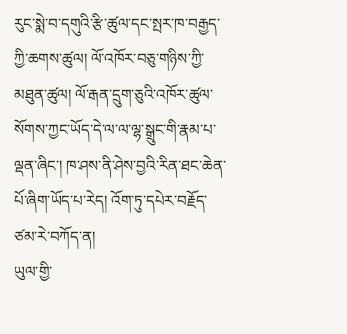རུང་སྨེ་བ་དགུའི་རྩི་ཚུལ་དང་སྤར་ཁ་བརྒྱད་ཀྱི་ཆགས་ཚུལ། ལོ་འཁོར་བཅུ་གཉིས་ཀྱི་མཐུན་ཚུལ། ལོ་རྒན་དྲུག་ཅུའི་འཁོར་ཚུལ་སོགས་ཀྱང་ཡོད་དེ་ལ་ལ་ལྷ་སྒྲུང་གི་རྣམ་པ་ལྡན་ཞིང་། ཁ་ཤས་ནི་ཤེས་བྱའི་རིན་ཐང་ཆེན་པོ་ཞིག་ཡོད་པ་རེད། འོག་ཏུ་དཔེར་བརྗོད་ཙམ་རེ་བཀོད་ན།
ཡུལ་གྱི་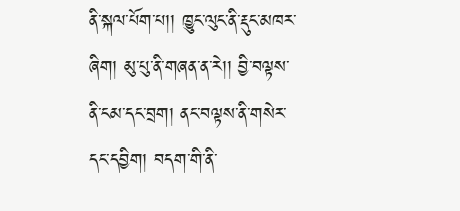ནི་སྐལ་པོག་པ།། ཁྱུང་ལུང་ནི་རྡུང་མཁར་ཞིག། མུ་པུ་ནི་གཞན་ན་རེ།། བྱི་བལྟས་ནི་ངམ་དང་བྲག། ནང་བལྟས་ནི་གསེར་དང་དབྱིག། བདག་གི་ནི་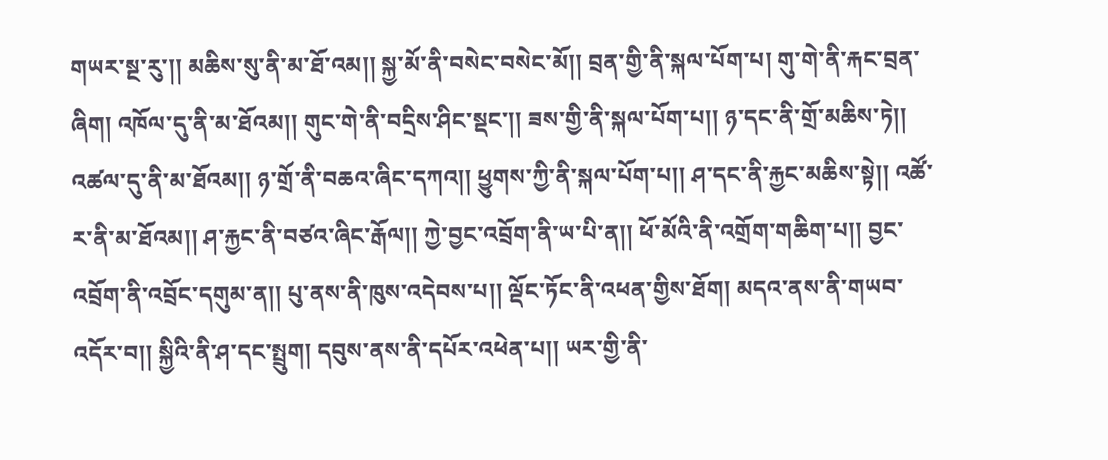གཡར་སྔ་རུ་།། མཆིས་སུ་ནི་མ་ཐོ་འམ།། སྐྱ་མོ་ནི་བསེང་བསེང་མོ།། བྲན་གྱི་ནི་སྐལ་པོག་པ། གུ་གེ་ནི་རྐང་བྲན་ཞིག། འཁོལ་དུ་ནི་མ་ཐོའམ།། གུང་གེ་ནི་བདྲིས་ཤིང་སྡང་།། ཟས་གྱི་ནི་སྐལ་པོག་པ།། ཉ་དང་ནི་གྲོ་མཆིས་ཏེ།། འཚལ་དུ་ནི་མ་ཐོའམ།། ཉ་གྲོ་ནི་བཆའ་ཞིང་དཀའ།། ཕྱུགས་ཀྱི་ནི་སྐལ་པོག་པ།། ཤ་དང་ནི་རྐྱང་མཆིས་སྟེ།། འཚོ་ར་ནི་མ་ཐོའམ།། ཤ་རྐྱང་ནི་བཙའ་ཞིང་རྒོལ།། ཀྱེ་བྱང་འབྲོག་ནི་ཡ་པི་ན།། ཕོ་མོའི་ནི་འགྲོག་གཆིག་པ།། བྱང་འབྲོག་ནི་འབྲོང་དགུམ་ན།། པུ་ནས་ནི་ཁུས་འདེབས་པ།། ལྡོང་ཏོང་ནི་འཕན་གྱིས་ཐོག། མདའ་ནས་ནི་གཡབ་འདོར་བ།། སྐྱིའི་ནི་ཤ་དང་སྤྲུག། དབུས་ནས་ནི་དཔོར་འཕེན་པ།། ཡར་གྱི་ནི་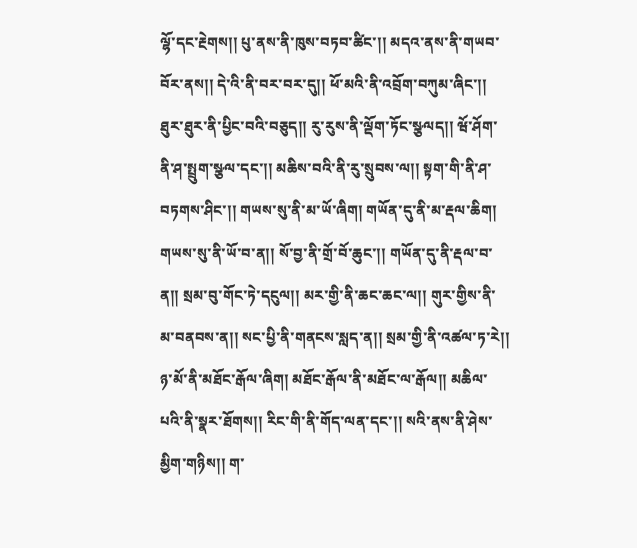ལྷོ་དང་རྔེགས།། པུ་ནས་ནི་ཁུས་བཏབ་ཚིང་།། མདའ་ནས་ནི་གཡབ་བོར་ནས།། དེ་འི་ནི་བར་བར་དུ།། ཕོ་མའི་ནི་འབྲོག་བཀུམ་ཞིང་།། ཐུར་ཐུར་ནི་པྱིང་བའི་བཅུད།། རུ་རུས་ནི་ལྡོག་ཏོང་སྩལད།། ཝོ་ཤོག་ནི་ཤ་སྤྲུག་སྩལ་དང་།། མཆིས་བའི་ནི་རུ་སྲུབས་ལ།། སྟག་གི་ནི་ཤ་བཏགས་ཤིང་།། གཡས་སུ་ནི་མ་ཡོ་ཞིག། གཡོན་དུ་ནི་མ་རྡལ་ཆིག། གཡས་སུ་ནི་ཡོ་བ་ན།། སོ་བྱ་ནི་གྲོ་བོ་ཆུང་།། གཡོན་དུ་ནི་རྡལ་བ་ན།། སྲམ་བུ་གོང་ཏེ་དངུལ།། མར་གྱི་ནི་ཆང་ཆང་ལ།། གུར་གྱིས་ནི་མ་བནབས་ན།། སང་པྱི་ནི་གནངས་སླད་ན།། སྲམ་གྱི་ནི་འཚལ་ཏ་རེ།། ཉ་མོ་ནི་མཐོང་རྒོལ་ཞིག། མཐོང་རྒོལ་ནི་མཐོང་ལ་རྒོལ།། མཆིལ་པའི་ནི་སྣར་ཐོགས།། རིང་གི་ནི་གོད་ལན་དང་།། སའི་ནས་ནི་ཤེས་མྱིག་གཉིས།། ག་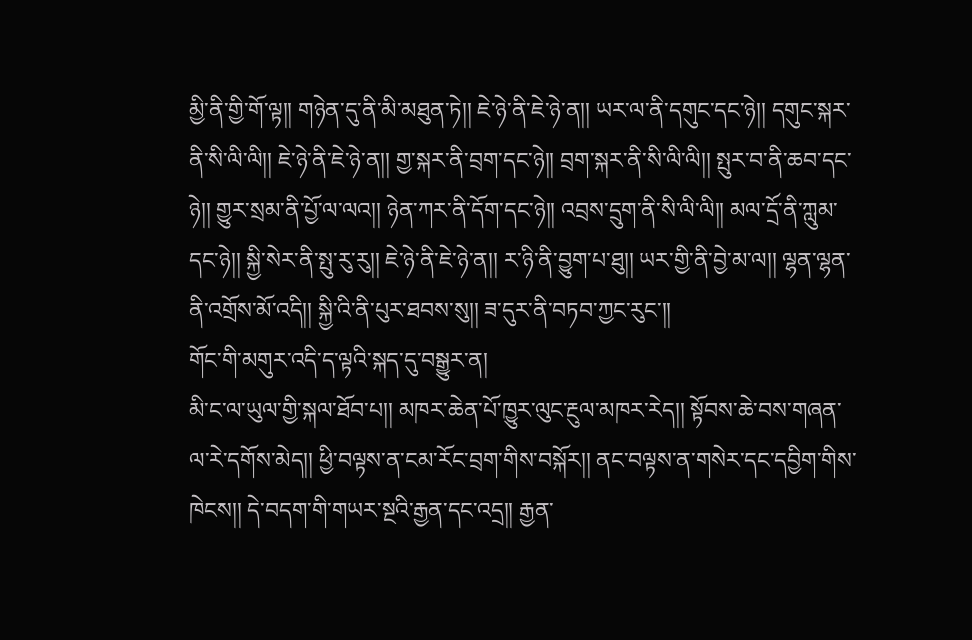མྱི་ནི་གྱི་གོ་ལྟ།། གཉེན་དུ་ནི་མི་མཐུན་ཏེ།། ཇེ་ཉེ་ནི་ཇེ་ཉེ་ན།། ཡར་ལ་ནི་དགུང་དང་ཉེ།། དགུང་སྐར་ནི་སི་ལི་ལི།། ཇེ་ཉེ་ནི་ཇེ་ཉེ་ན།། གྱ་སྐར་ནི་བྲག་དང་ཉེ།། བྲག་སྐར་ནི་སི་ལི་ལི།། སྤུར་བ་ནི་ཆབ་དང་ཉེ།། གྱུར་སྲམ་ནི་པྱོ་ལ་ལའ།། ཉེན་ཀར་ནི་དོག་དང་ཉེ།། འབྲས་དྲུག་ནི་སི་ལི་ལི།། མལ་དྲོ་ནི་ཀླུམ་དང་ཉེ།། སྐྱི་སེར་ནི་སྤུ་རུ་རུ།། ཇེ་ཉེ་ནི་ཇེ་ཉེ་ན།། ར་ཉི་ནི་བྱུག་པ་ཐུ།། ཡར་གྱི་ནི་བྱེ་མ་ལ།། ལྷན་ལྷན་ནི་འགྲོས་མོ་འདི།། སྐྱི་འི་ནི་པུར་ཐབས་སུ།། ཟ་དུར་ནི་བཏབ་ཀྱང་རུང་།།
གོང་གི་མགུར་འདི་ད་ལྟའི་སྐད་དུ་བསྒྱུར་ན།
མི་ང་ལ་ཡུལ་གྱི་སྐལ་ཐོབ་པ།། མཁར་ཆེན་པོ་ཁྱུར་ལུང་རྔུལ་མཁར་རེད།། སྟོབས་ཆེ་བས་གཞན་ལ་རེ་དགོས་མེད།། ཕྱི་བལྟས་ན་ངམ་རོང་བྲག་གིས་བསྐོར།། ནང་བལྟས་ན་གསེར་དང་དབྱིག་གིས་ཁེངས།། དེ་བདག་གི་གཡར་སྔའི་རྒྱན་དང་འདྲ།། རྒྱན་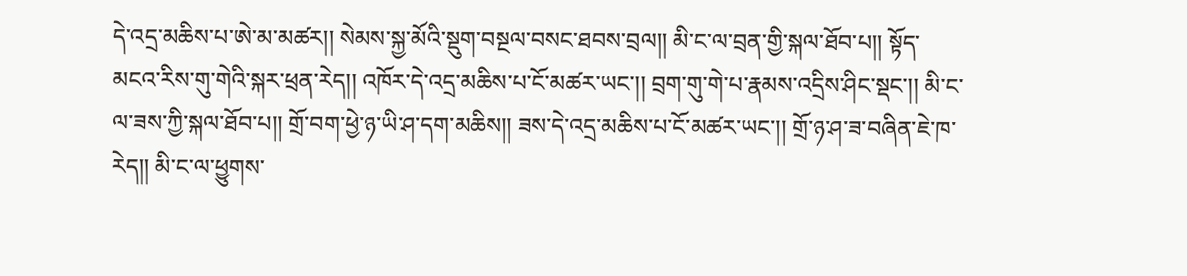དེ་འདྲ་མཆིས་པ་ཨེ་མ་མཚར།། སེམས་སྐྱ་མོའི་སྡུག་བསྔལ་བསང་ཐབས་བྲལ།། མི་ང་ལ་བྲན་གྱི་སྐལ་ཐོབ་པ།། སྟོད་མངའ་རིས་གུ་གེའི་སྐར་ཕྲན་རེད།། འཁོར་དེ་འདྲ་མཆིས་པ་ངོ་མཚར་ཡང་།། བྲག་གུ་གེ་པ་རྣམས་འདྲིས་ཤིང་སྡང་།། མི་ང་ལ་ཟས་ཀྱི་སྐལ་ཐོབ་པ།། གྲོ་བག་ཕྱེ་ཉ་ཡི་ཤ་དག་མཆིས།། ཟས་དེ་འདྲ་མཆིས་པ་ངོ་མཚར་ཡང་།། གྲོ་ཉ་ཤ་ཟ་བཞིན་ཇེ་ཁ་རེད།། མི་ང་ལ་ཕྱུགས་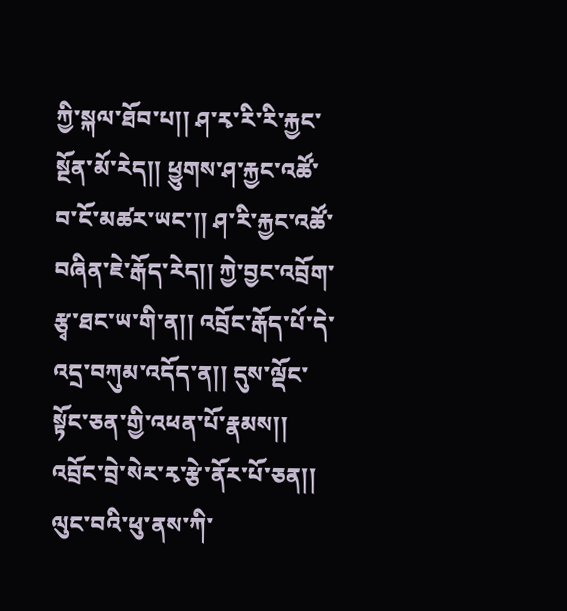ཀྱི་སྐལ་ཐོབ་པ།། ཤ་རྭ་རི་རི་རྐྱང་སྔོན་མོ་རེད།། ཕྱུགས་ཤ་རྐྱང་འཚོ་བ་ངོ་མཚར་ཡང་།། ཤ་རི་རྐྱང་འཚོ་བཞིན་ཇེ་རྒོད་རེད།། ཀྱེ་བྱང་འབྲོག་རྩྭ་ཐང་ཡ་གི་ན།། འབྲོང་རྒོད་པོ་དེ་འདྲ་བཀུམ་འདོད་ན།། དུས་ལྡོང་སྟོང་ཅན་གྱི་འཕན་པོ་རྣམས།། འབྲོང་བྲེ་སེར་རྭ་རྩེ་ནོར་པོ་ཅན།། ལུང་བའི་ཕུ་ནས་ཀི་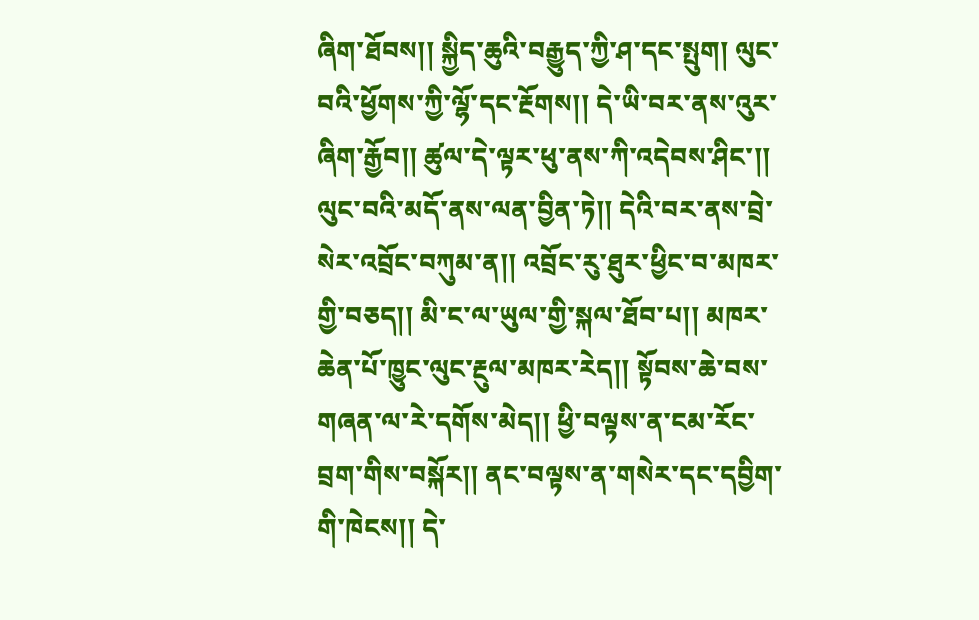ཞིག་ཐོབས།། སྐྱིད་ཆུའི་བརྒྱུད་ཀྱི་ཤ་དང་སྤུག། ལུང་བའི་ཕྱོགས་ཀྱི་ལྷོ་དང་རྔོགས།། དེ་ཡི་བར་ནས་འུར་ཞིག་རྒྱོབ།། ཚུལ་དེ་ལྟར་ཕུ་ནས་ཀི་འདེབས་ཤིང་།། ལུང་བའི་མདོ་ནས་ལན་བྱིན་ཏེ།། དེའི་བར་ནས་བྲེ་སེར་འབྲོང་བཀུམ་ན།། འབྲོང་རུ་ཐུར་ཕྱིང་བ་མཁར་གྱི་བཅད།། མི་ང་ལ་ཡུལ་གྱི་སྐལ་ཐོབ་པ།། མཁར་ཆེན་པོ་ཁྱུང་ལུང་རྔུལ་མཁར་རེད།། སྟོབས་ཆེ་བས་གཞན་ལ་རེ་དགོས་མེད།། ཕྱི་བལྟས་ན་ངམ་རོང་བྲག་གིས་བསྐོར།། ནང་བལྟས་ན་གསེར་དང་དབྱིག་གི་ཁེངས།། དེ་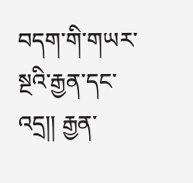བདག་གི་གཡར་སྔའི་རྒྱན་དང་འདྲ།། རྒྱན་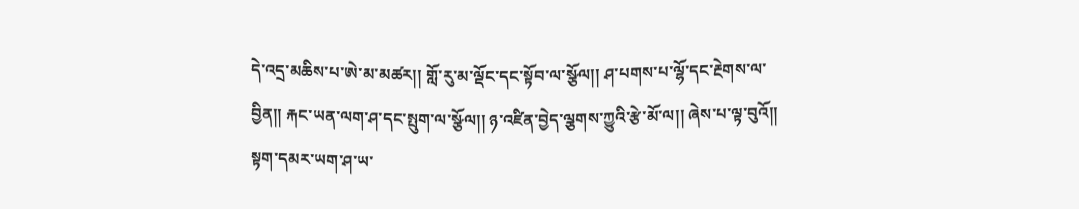དེ་འདྲ་མཆིས་པ་ཨེ་མ་མཚར།། གློ་རུ་མ་ལྡོང་དང་སྟོབ་ལ་སྩོལ།། ཤ་པགས་པ་ལྷོ་དང་རྔེགས་ལ་བྱིན།། རྐང་ཡན་ལག་ཤ་དང་སྤུག་ལ་སྩོལ།། ཉ་འཛིན་བྱེད་ལྕགས་ཀྱུའི་རྩེ་མོ་ལ།། ཞེས་པ་ལྟ་བུའོ།།
སྟག་དམར་ཡག་ཤ་ཡ་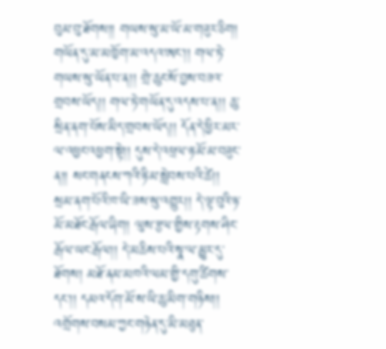བུམ་བུ་ཐོགས།། གཡས་སུ་མ་ཡོ་མ་གཟུར་ཅིག། གཡོན་དུ་མ་མཁྱོག་མ་འདའ་ཨང་།། གལ་ཏེ་གཡས་སུ་ཡོན་པ་ན།། གྲེ་ཆུང་སོ་བྱས་བཟའ་གྲབས་ཡོད།། གལ་ཏེ་གཡོན་དུ་འདས་པ་ན།། ཆུ་སྲིན་ནག་པོས་མིད་གྲབས་ཡོད།། དོན་དེ་ཕྱིར་མར་ལ་འཕྱང་འཕྱག་སྟེ།། དུས་དེ་འཕྲལ་ཉ་མོ་མ་བཟུང་ན།། སང་གནངས་ཀའི་ཉི་མ་སླེབས་པའི་ཚེ།། སྲམ་ནག་པོའི་ཁ་ཡི་ཟས་སུ་འགྱུར།། དེ་ལྟ་བུའི་ཉ་མོ་མཐོང་རྒོལ་ཞིག། ལུས་རྩལ་གྱིས་རྟགས་ཤིང་རྒོལ་ཡང་རྒོལ།། དེ་མཆིས་པའི་སྣ་ལ་མྱུར་དུ་ཐོགས། མཐོ་ནམ་མཁའི་ལམ་གྱི་དགུ་ཚིགས་དང་།། དམའ་དོག་མོ་ས་ཡི་ཆུ་མིག་གཉིས།། འགྲོགས་བསམ་ཀྱང་གཉེན་དུ་མི་མཐུན་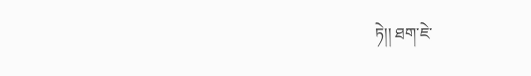ཏེ།། ཐག་ཇེ་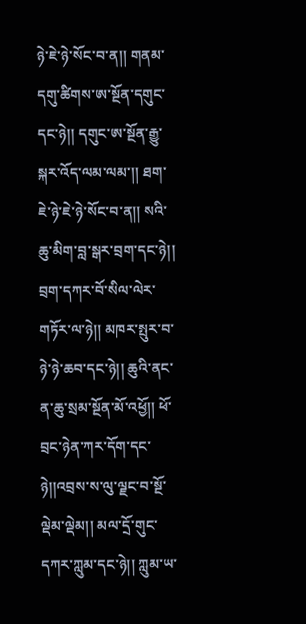ཉེ་ཇེ་ཉེ་སོང་བ་ན།། གནམ་དགུ་ཚིགས་ཨ་སྔོན་དགུང་དང་ཉེ།། དགུང་ཨ་སྔོན་རྒྱུ་སྐར་འོད་ལམ་ལམ་།། ཐག་ཇེ་ཉེ་ཇེ་ཉེ་སོང་བ་ན།། སའི་ཆུ་མིག་བླ་སྒར་བྲག་དང་ཉེ།། བྲག་དཀར་བོ་སིལ་ལེར་གཏོར་ལ་ཉེ།། མཁར་སྤུར་བ་ཉེ་ཉེ་ཆབ་དང་ཉེ།། ཆུའི་ནང་ན་ཆུ་སྲམ་སྔོན་མོ་འཕྱོ།། ཕོ་བྲང་ཉེན་ཀར་དོག་དང་ཉེ།།འབྲས་ས་ལུ་ལྗང་བ་སྔོ་ལྡེམ་ལྡེམ།། མལ་དྲོ་གུང་དཀར་ཀླུམ་དང་ཉེ།། ཀླུམ་ཡ་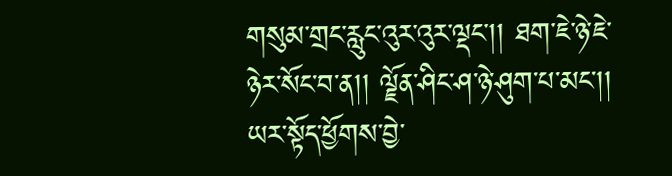གསུམ་གྲང་རླུང་འུར་འུར་ལྡང་།། ཐག་ཇེ་ཉེ་ཇེ་ཉེར་སོང་བ་ན།། ལྗོན་ཤིང་ཤ་ཉེ་ཤུག་པ་མང་།། ཡར་སྟོད་ཕྱོགས་བྱེ་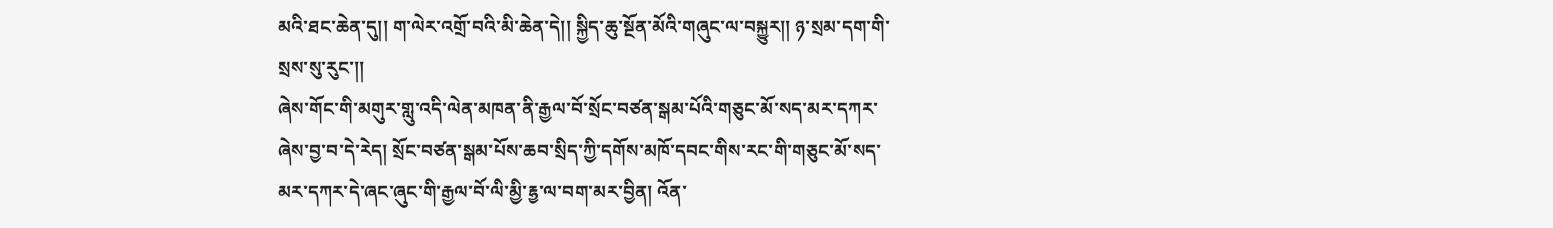མའི་ཐང་ཆེན་དུ།། ག་ལེར་འགྲོ་བའི་མི་ཆེན་དེ།། སྐྱིད་ཆུ་སྔོན་མོའི་གཞུང་ལ་བསྐྱུར།། ཉ་སྲམ་དག་གི་སྲས་སུ་རུང་།།
ཞེས་གོང་གི་མགུར་གླུ་འདི་ལེན་མཁན་ནི་རྒྱལ་བོ་སྲོང་བཙན་སྒམ་པོའི་གཅུང་མོ་སད་མར་དཀར་ཞེས་བྱ་བ་དེ་རེད། སྲོང་བཙན་སྒམ་པོས་ཆབ་སྲིད་ཀྱི་དགོས་མཁོ་དབང་གིས་རང་གི་གཅུང་མོ་སད་མར་དཀར་དེ་ཞང་ཞུང་གི་རྒྱལ་བོ་ལི་མྱི་རྷྱ་ལ་བག་མར་བྱིན། འོན་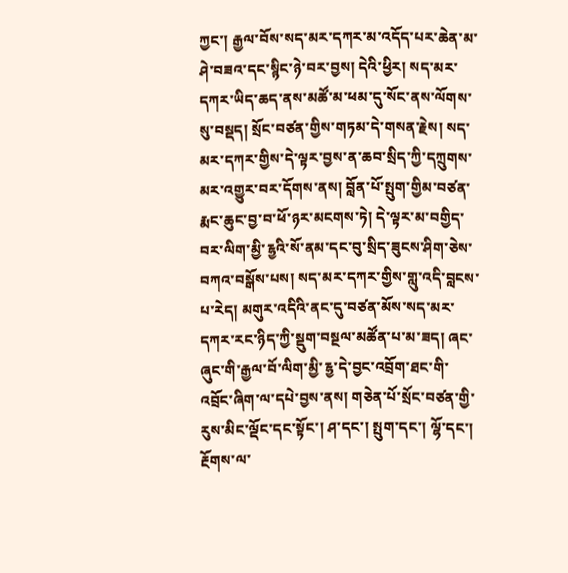ཀྱང་། རྒྱལ་བོས་སད་མར་དཀར་མ་འདོད་པར་ཆེན་མ་ཤེ་བཟའ་དང་སྙིང་ཉེ་བར་བྱས། དེའི་ཕྱིར། སད་མར་དཀར་ཡིད་ཆད་ནས་མཚོ་མ་ཕམ་དུ་སོང་ནས་ལོགས་སུ་བསྡད། སྲོང་བཙན་གྱིས་གཏམ་དེ་གསན་རྗེས། སད་མར་དཀར་གྱིས་དེ་ལྟར་བྱས་ན་ཆབ་སྲིད་ཀྱི་དཀྲུགས་མར་འགྱུར་བར་དོགས་ནས། བློན་པོ་སྤུག་གྱིམ་བཙན་རྨང་ཆུང་བྱ་བ་ཕོ་ཉར་མངགས་ཏེ། དེ་ལྟར་མ་བགྱིད་བར་ལིག་མྱི་རྷྱའི་སོ་ནམ་དང་བུ་སྲིད་ཟུངས་ཤིག་ཅེས་བཀའ་བསྒོས་པས། སད་མར་དཀར་གྱིས་གླུ་འདི་བླངས་པ་རེད། མགུར་འདིའི་ནང་དུ་བཙན་མོས་སད་མར་དཀར་རང་ཉིད་ཀྱི་སྡུག་བསྔལ་མཚོན་པ་མ་ཟད། ཞང་ཞུང་གི་རྒྱལ་བོ་ལིག་མྱི་རྷྱ་དེ་བྱང་འབྲོག་ཐང་གི་འབྲོང་ཞིག་ལ་དཔེ་བྱས་ནས། གཅེན་པོ་སྲོང་བཙན་གྱི་རུས་མིང་ལྡོང་དང་སྟོང་། ཤ་དང་། སྤུག་དང་། ལྷོ་དང་། རྔོགས་ལ་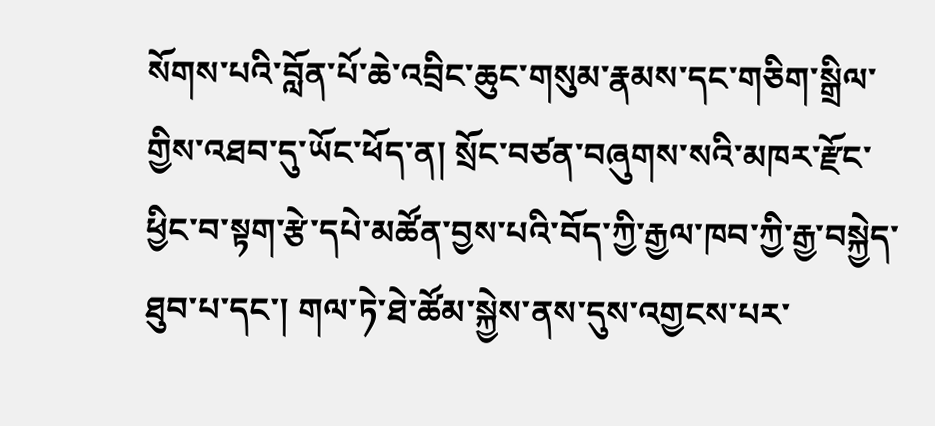སོགས་པའི་བློན་པོ་ཆེ་འབྲིང་ཆུང་གསུམ་རྣམས་དང་གཅིག་སྒྲིལ་གྱིས་འཐབ་དུ་ཡོང་ཕོད་ན། སྲོང་བཙན་བཞུགས་སའི་མཁར་རྫོང་ཕྱིང་བ་སྟག་རྩེ་དཔེ་མཚོན་བྱས་པའི་བོད་ཀྱི་རྒྱལ་ཁབ་ཀྱི་རྒྱ་བསྐྱེད་ཐུབ་པ་དང་། གལ་ཏེ་ཐེ་ཚོམ་སྐྱེས་ནས་དུས་འགྱངས་པར་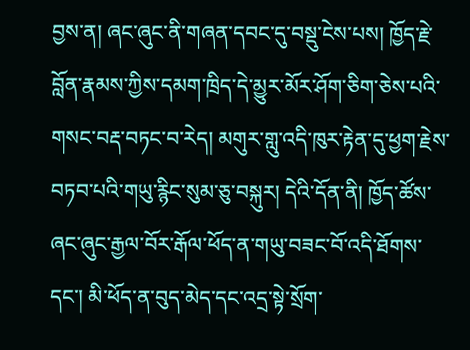བྱས་ན། ཞང་ཞུང་ནི་གཞན་དབང་དུ་བསྡུ་ངེས་པས། ཁྱོད་རྗེ་བློན་རྣམས་ཀྱིས་དམག་ཁྲིད་དེ་མྱུར་མོར་ཤོག་ཅིག་ཅེས་པའི་གསང་བརྡ་བཏང་བ་རེད། མགུར་གླུ་འདི་ཁུར་རྟེན་དུ་ཕྱག་རྗེས་བཏབ་པའི་གཡུ་རྙིང་སུམ་ཅུ་བསྐུར། དེའི་དོན་ནི། ཁྱོད་ཚོས་ཞང་ཞུང་རྒྱལ་བོར་རྒོལ་ཕོད་ན་གཡུ་བཟང་བོ་འདི་ཐོགས་དང་། མི་ཕོད་ན་བུད་མེད་དང་འདྲ་སྟེ་སྲོག་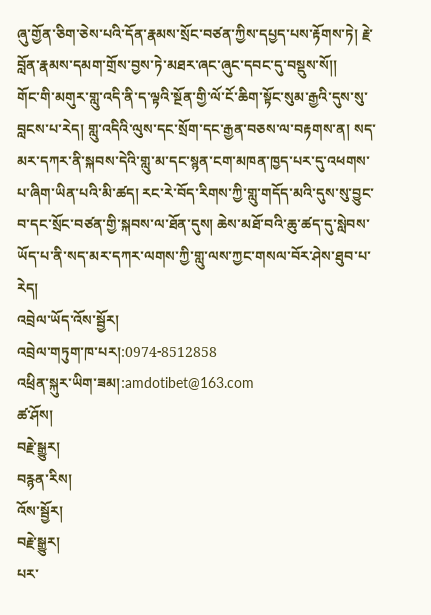ཞུ་གྱོན་ཅིག་ཅེས་པའི་དོན་རྣམས་སྲོང་བཙན་ཀྱིས་དཔྱད་པས་རྟོགས་ཏེ། རྗེ་བློན་རྣམས་དམག་གྲོས་བྱས་ཏེ་མཐར་ཞང་ཞུང་དབང་དུ་བསྡུས་སོ།།
གོང་གི་མགུར་གླུ་འདི་ནི་ད་ལྟའི་སྔོན་གྱི་ལོ་ངོ་ཆིག་སྟོང་སུམ་རྒྱའི་དུས་སུ་བླངས་པ་རེད། གླུ་འདིའི་ལུས་དང་སྲོག་དང་རྒྱན་བཅས་ལ་བརྟགས་ན། སད་མར་དཀར་ནི་སྐབས་དེའི་གླུ་མ་དང་སྙན་ངག་མཁན་ཁྱད་པར་དུ་འཕགས་པ་ཞིག་ཡིན་པའི་མི་ཚད། རང་རེ་བོད་རིགས་ཀྱི་གླུ་གདོད་མའི་དུས་སུ་བྱུང་བ་དང་སྲོང་བཙན་གྱི་སྐབས་ལ་ཐོན་དུས། ཆེས་མཐོ་བའི་ཆུ་ཚད་དུ་སླེབས་ཡོད་པ་ནི་སད་མར་དཀར་ལགས་ཀྱི་གླུ་ལས་ཀྱང་གསལ་བོར་ཤེས་ཐུབ་པ་རེད།
འབྲེལ་ཡོད་འོས་སྦྱོར།
འབྲེལ་གཏུག་ཁ་པར།:0974-8512858
འཕྲིན་སྐུར་ཡིག་ཟམ།:amdotibet@163.com
ཚ་ཤོས།
བརྗེ་སྒྱུར།
བརྙན་རིས།
འོས་སྦྱོར།
བརྗེ་སྒྱུར།
པར་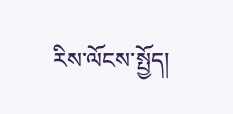རིས་ལོངས་སྤྱོད།